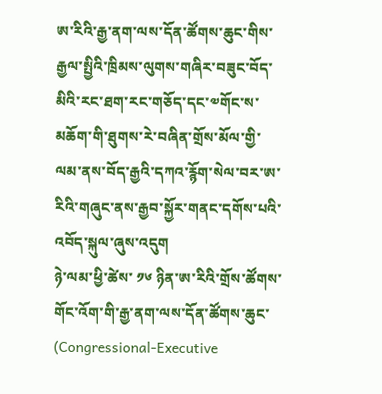ཨ་རིའི་རྒྱ་ནག་ལས་དོན་ཚོགས་ཆུང་གིས་རྒྱལ་སྤྱིའི་ཁྲིམས་ལུགས་གཞིར་བཟུང་བོད་མིའི་རང་ཐག་རང་གཅོད་དང་༧གོང་ས་མཆོག་གི་ཐུགས་རེ་བཞིན་གྲོས་མོལ་གྱི་ལམ་ནས་བོད་རྒྱའི་དཀའ་རྙོག་སེལ་བར་ཨ་རིའི་གཞུང་ནས་རྒྱབ་སྐྱོར་གནང་དགོས་པའི་འབོད་སྐུལ་ཞུས་འདུག
ཉེ་ལམ་ཕྱི་ཚེས་ ༡༦ ཉིན་ཨ་རིའི་གྲོས་ཚོགས་གོང་འོག་གི་རྒྱ་ནག་ལས་དོན་ཚོགས་ཆུང་ (Congressional-Executive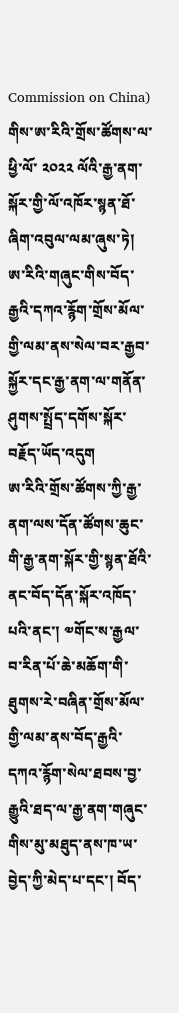Commission on China) གིས་ཨ་རིའི་གྲོས་ཚོགས་ལ་ཕྱི་ལོ་ ༢༠༢༢ ལོའི་རྒྱ་ནག་སྐོར་གྱི་ལོ་འཁོར་སྙན་ཐོ་ཞིག་འབུལ་ལམ་ཞུས་ཏེ། ཨ་རིའི་གཞུང་གིས་བོད་རྒྱའི་དཀའ་རྙོག་གྲོས་མོལ་གྱི་ལམ་ནས་སེལ་བར་རྒྱབ་སྐྱོར་དང་རྒྱ་ནག་ལ་གནོན་ཤུགས་སྤྲོད་དགོས་སྐོར་བརྗོད་ཡོད་འདུག
ཨ་རིའི་གྲོས་ཚོགས་ཀྱི་རྒྱ་ནག་ལས་དོན་ཚོགས་ཆུང་གི་རྒྱ་ནག་སྐོར་གྱི་སྙན་ཐོའི་ནང་བོད་དོན་སྐོར་འཁོད་པའི་ནང་། ༧གོང་ས་རྒྱལ་བ་རིན་པོ་ཆེ་མཆོག་གི་ཐུགས་རེ་བཞིན་གྲོས་མོལ་གྱི་ལམ་ནས་བོད་རྒྱའི་དཀའ་རྙོག་སེལ་ཐབས་བྱ་རྒྱུའི་ཐད་ལ་རྒྱ་ནག་གཞུང་གིས་མུ་མཐུད་ནས་ཁ་ཡ་བྱེད་ཀྱི་མེད་པ་དང་། བོད་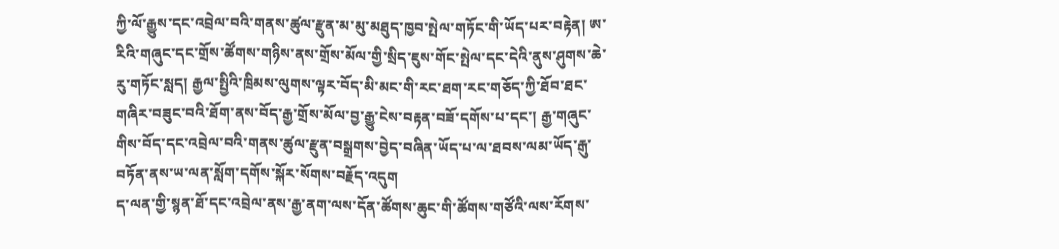ཀྱི་ལོ་རྒྱུས་དང་འབྲེལ་བའི་གནས་ཚུལ་རྫུན་མ་མུ་མཐུད་ཁྱབ་སྤེལ་གཏོང་གི་ཡོད་པར་བརྟེན། ཨ་རིའི་གཞུང་དང་གྲོས་ཚོགས་གཉིས་ནས་གྲོས་མོལ་གྱི་སྲིད་ཇུས་གོང་སྤེལ་དང་དེའི་ནུས་ཤུགས་ཆེ་རུ་གཏོང་སླད། རྒྱལ་སྤྱིའི་ཁྲིམས་ལུགས་ལྟར་བོད་མི་མང་གི་རང་ཐག་རང་གཅོད་ཀྱི་ཐོབ་ཐང་གཞིར་བཟུང་བའི་ཐོག་ནས་བོད་རྒྱ་གྲོས་མོལ་བྱ་རྒྱུ་ངེས་བརྟན་བཟོ་དགོས་པ་དང་། རྒྱ་གཞུང་གིས་བོད་དང་འབྲེལ་བའི་གནས་ཚུལ་རྫུན་བསྒྲགས་བྱེད་བཞིན་ཡོད་པ་ལ་ཐབས་ལམ་ཡོད་རྒུ་བཏོན་ནས་ཡ་ལན་སློག་དགོས་སྐོར་སོགས་བརྗོད་འདུག
ད་ལན་གྱི་སྙན་ཐོ་དང་འབྲེལ་ནས་རྒྱ་ནག་ལས་དོན་ཚོགས་ཆུང་གི་ཚོགས་གཙོའི་ལས་རོགས་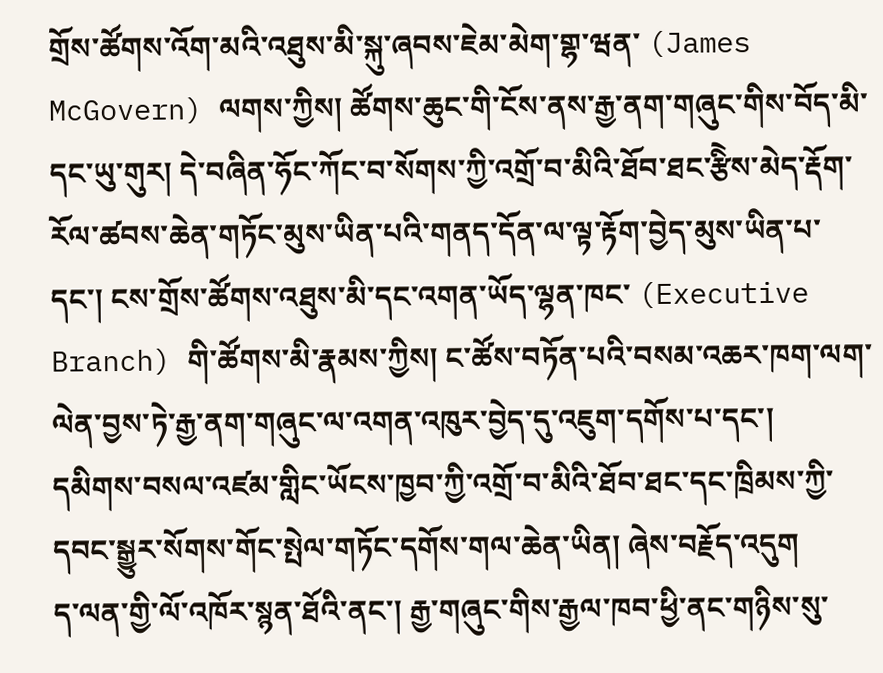གྲོས་ཚོགས་འོག་མའི་འཐུས་མི་སྐུ་ཞབས་ཇེམ་མེག་གྷ་ཝན་ (James McGovern) ལགས་ཀྱིས། ཚོགས་ཆུང་གི་ངོས་ནས་རྒྱ་ནག་གཞུང་གིས་བོད་མི་དང་ཡུ་གུར། དེ་བཞིན་ཧོང་ཀོང་བ་སོགས་ཀྱི་འགྲོ་བ་མིའི་ཐོབ་ཐང་རྩིེས་མེད་རྡོག་རོལ་ཚབས་ཆེན་གཏོང་མུས་ཡིན་པའི་གནད་དོན་ལ་ལྟ་རྟོག་བྱེད་མུས་ཡིན་པ་དང་། ངས་གྲོས་ཚོགས་འཐུས་མི་དང་འགན་ཡོད་ལྷན་ཁང་ (Executive Branch) གི་ཚོགས་མི་རྣམས་ཀྱིས། ང་ཚོས་བཏོན་པའི་བསམ་འཆར་ཁག་ལག་ལེན་བྱས་ཏེ་རྒྱ་ནག་གཞུང་ལ་འགན་འཁུར་བྱེད་དུ་འཇུག་དགོས་པ་དང་། དམིགས་བསལ་འཛམ་གླིང་ཡོངས་ཁྱབ་ཀྱི་འགྲོ་བ་མིའི་ཐོབ་ཐང་དང་ཁྲིམས་ཀྱི་དབང་སྒྱུར་སོགས་གོང་སྤེལ་གཏོང་དགོས་གལ་ཆེན་ཡིན། ཞེས་བརྗོད་འདུག
ད་ལན་གྱི་ལོ་འཁོར་སྙན་ཐོའི་ནང་། རྒྱ་གཞུང་གིས་རྒྱལ་ཁབ་ཕྱི་ནང་གཉིས་སུ་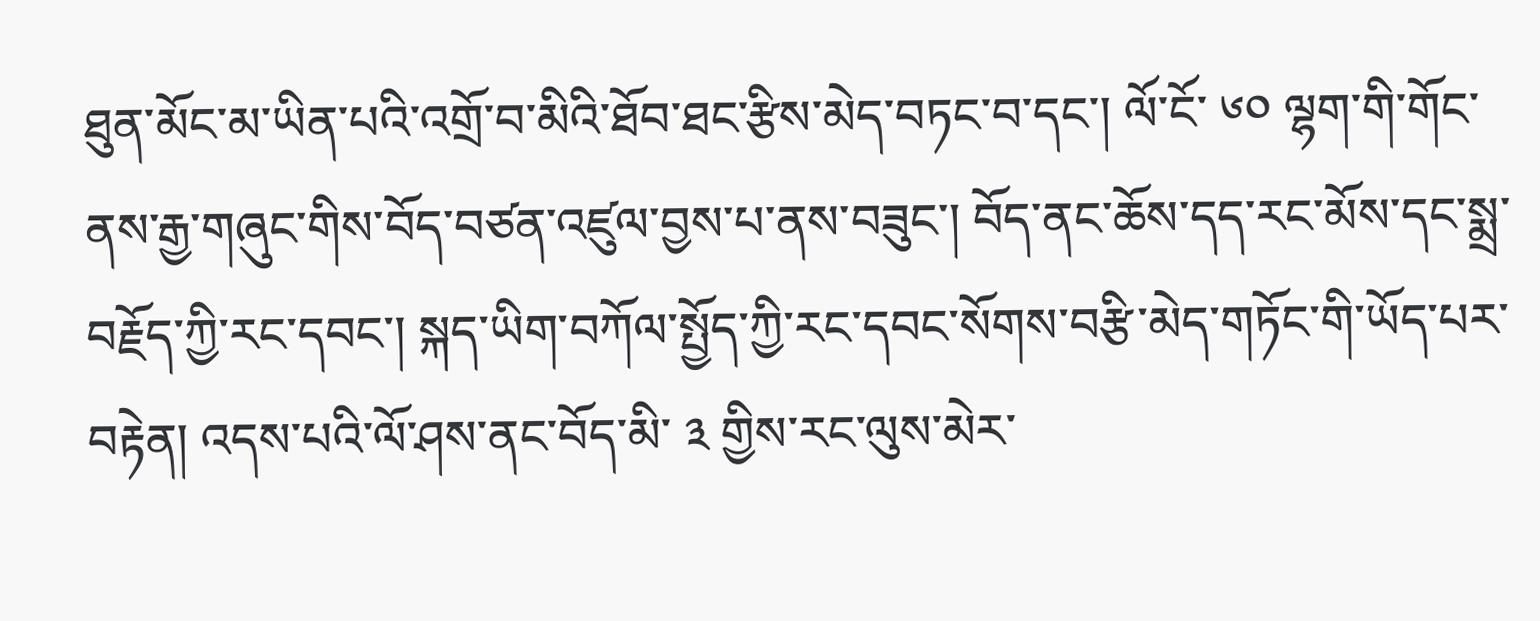ཐུན་མོང་མ་ཡིན་པའི་འགྲོ་བ་མིའི་ཐོབ་ཐང་རྩིས་མེད་བཏང་བ་དང་། ལོ་ངོ་ ༦༠ ལྷག་གི་གོང་ནས་རྒྱ་གཞུང་གིས་བོད་བཙན་འཛུལ་བྱས་པ་ནས་བཟུང་། བོད་ནང་ཆོས་དད་རང་མོས་དང་སྨྲ་བརྗོད་ཀྱི་རང་དབང་། སྐད་ཡིག་བཀོལ་སྤྱོད་ཀྱི་རང་དབང་སོགས་བརྩི་མེད་གཏོང་གི་ཡོད་པར་བརྟེན། འདས་པའི་ལོ་ཤས་ནང་བོད་མི་ ༣ གྱིས་རང་ལུས་མེར་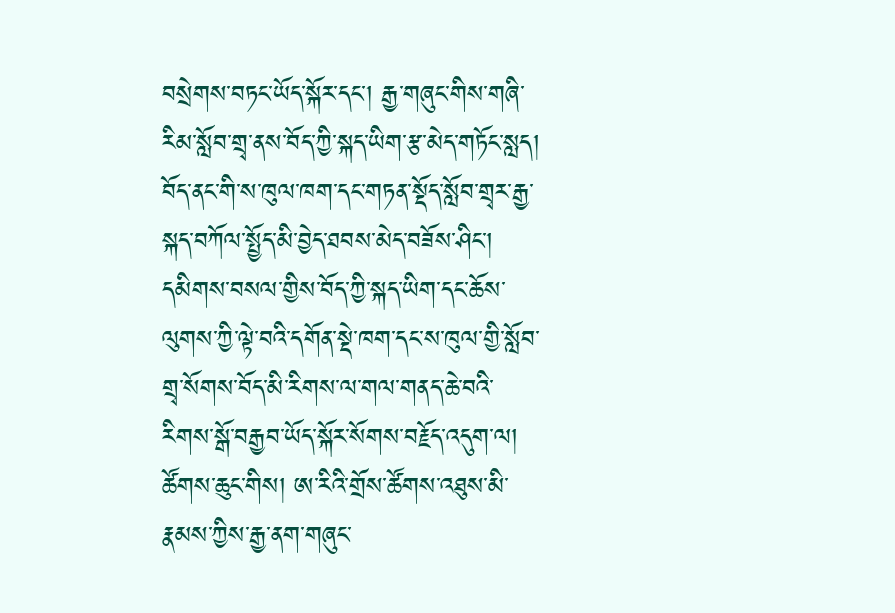བསྲེགས་བཏང་ཡོད་སྐོར་དང་། རྒྱ་གཞུང་གིས་གཞི་རིམ་སློབ་གྲྭ་ནས་བོད་ཀྱི་སྐད་ཡིག་རྩ་མེད་གཏོང་སླད། བོད་ནང་གི་ས་ཁུལ་ཁག་དང་གཏན་སྡོད་སློབ་གྲྭར་རྒྱ་སྐད་བཀོལ་སྤྱོད་མི་བྱེད་ཐབས་མེད་བཟོས་ཤིང་། དམིགས་བསལ་གྱིས་བོད་ཀྱི་སྐད་ཡིག་དང་ཆོས་ལུགས་ཀྱི་ལྟེ་བའི་དགོན་སྡེ་ཁག་དང་ས་ཁུལ་གྱི་སློབ་གྲྭ་སོགས་བོད་མི་རིགས་ལ་གལ་གནད་ཆེ་བའི་རིགས་སྒོ་བརྒྱབ་ཡོད་སྐོར་སོགས་བརྗོད་འདུག་ལ། ཚོགས་ཆུང་གིས། ཨ་རིའི་གྲོས་ཚོགས་འཐུས་མི་རྣམས་ཀྱིས་རྒྱ་ནག་གཞུང་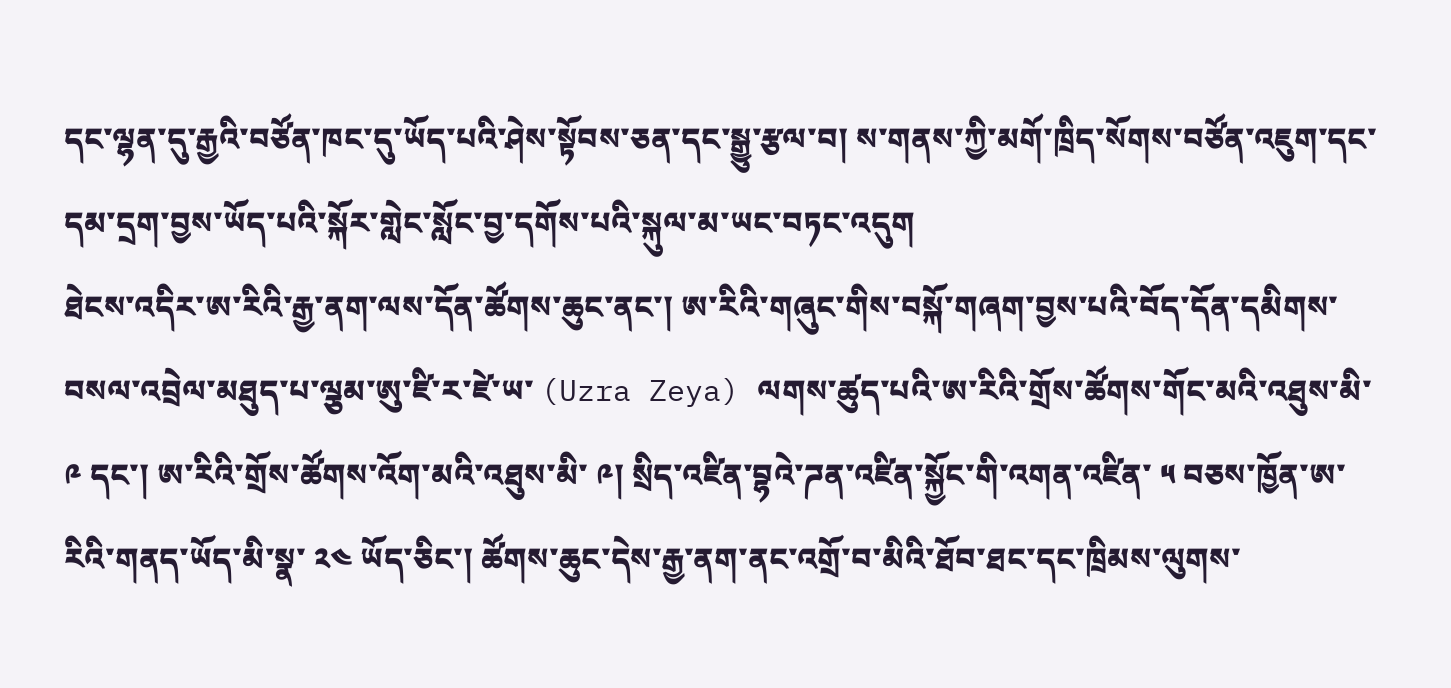དང་ལྷན་དུ་རྒྱའི་བཙོན་ཁང་དུ་ཡོད་པའི་ཤེས་སྟོབས་ཅན་དང་སྒྱུ་རྩལ་བ། ས་གནས་ཀྱི་མགོ་ཁྲིད་སོགས་བཙོན་འཇུག་དང་དམ་དྲག་བྱས་ཡོད་པའི་སྐོར་གླེང་སློང་བྱ་དགོས་པའི་སྐུལ་མ་ཡང་བཏང་འདུག
ཐེངས་འདིར་ཨ་རིའི་རྒྱ་ནག་ལས་དོན་ཚོགས་ཆུང་ནང་། ཨ་རིའི་གཞུང་གིས་བསྐོ་གཞག་བྱས་པའི་བོད་དོན་དམིགས་བསལ་འབྲེལ་མཐུད་པ་ལྕམ་ཨུ་ཛི་ར་ཛེ་ཡ་ (Uzra Zeya) ལགས་ཚུད་པའི་ཨ་རིའི་གྲོས་ཚོགས་གོང་མའི་འཐུས་མི་ ༩ དང་། ཨ་རིའི་གྲོས་ཚོགས་འོག་མའི་འཐུས་མི་ ༩། སྲིད་འཛིན་བྷའེ་ཌན་འཛིན་སྐྱོང་གི་འགན་འཛིན་ ༥ བཅས་ཁྱོན་ཨ་རིའི་གནད་ཡོད་མི་སྣ་ ༢༤ ཡོད་ཅིང་། ཚོགས་ཆུང་དེས་རྒྱ་ནག་ནང་འགྲོ་བ་མིའི་ཐོབ་ཐང་དང་ཁྲིམས་ལུགས་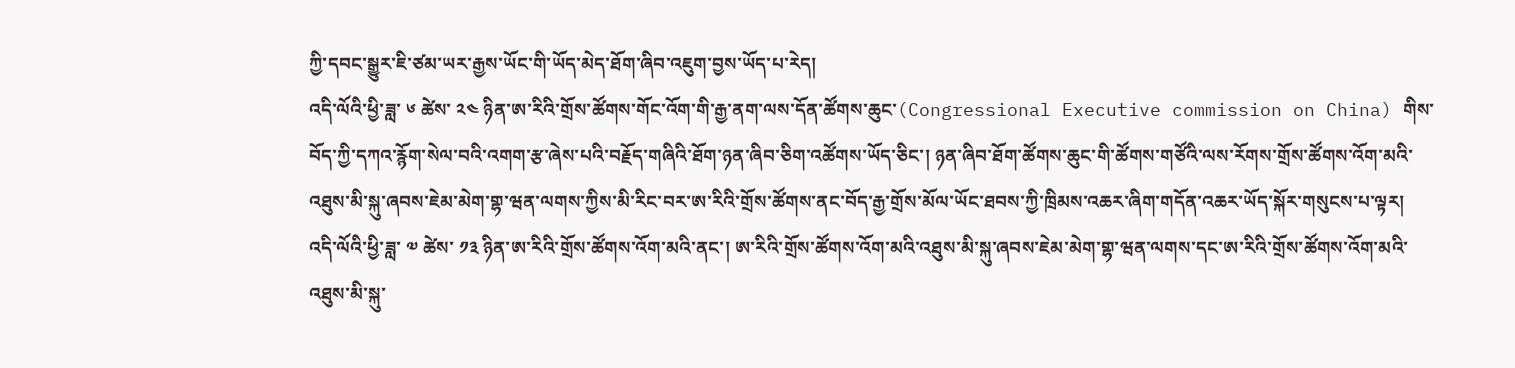ཀྱི་དབང་སྒྱུར་ཇི་ཙམ་ཡར་རྒྱས་ཡོང་གི་ཡོད་མེད་ཐོག་ཞིབ་འཇུག་བྱས་ཡོད་པ་རེད།
འདི་ལོའི་ཕྱི་ཟླ་ ༦ ཚེས་ ༢༤ ཉིན་ཨ་རིའི་གྲོས་ཚོགས་གོང་འོག་གི་རྒྱ་ནག་ལས་དོན་ཚོགས་ཆུང་(Congressional Executive commission on China) གིས་བོད་ཀྱི་དཀའ་རྙོག་སེལ་བའི་འགག་རྩ་ཞེས་པའི་བརྗོད་གཞིའི་ཐོག་ཉན་ཞིབ་ཅིག་འཚོགས་ཡོད་ཅིང་། ཉན་ཞིབ་ཐོག་ཚོགས་ཆུང་གི་ཚོགས་གཙོའི་ལས་རོགས་གྲོས་ཚོགས་འོག་མའི་འཐུས་མི་སྐུ་ཞབས་ཇེམ་མེག་གྷ་ཝན་ལགས་ཀྱིས་མི་རིང་བར་ཨ་རིའི་གྲོས་ཚོགས་ནང་བོད་རྒྱ་གྲོས་མོལ་ཡོང་ཐབས་ཀྱི་ཁྲིམས་འཆར་ཞིག་གདོན་འཆར་ཡོད་སྐོར་གསུངས་པ་ལྟར། འདི་ལོའི་ཕྱི་ཟླ་ ༧ ཚེས་ ༡༣ ཉིན་ཨ་རིའི་གྲོས་ཚོགས་འོག་མའི་ནང་། ཨ་རིའི་གྲོས་ཚོགས་འོག་མའི་འཐུས་མི་སྐུ་ཞབས་ཇེམ་མེག་གྷ་ཝན་ལགས་དང་ཨ་རིའི་གྲོས་ཚོགས་འོག་མའི་འཐུས་མི་སྐུ་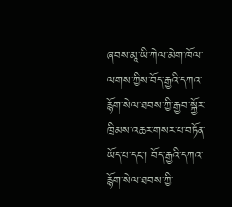ཞབས་མཱ་ཡི་ཀེལ་མེག་ཁོལ་ལགས་ཀྱིས་བོད་རྒྱའི་དཀའ་རྙོག་སེལ་ཐབས་ཀྱི་རྒྱབ་སྐྱོར་ཁྲིམས་འཆར་གསར་པ་བཏོན་ཡོད་པ་དང་། བོད་རྒྱའི་དཀའ་རྙོག་སེལ་ཐབས་ཀྱི་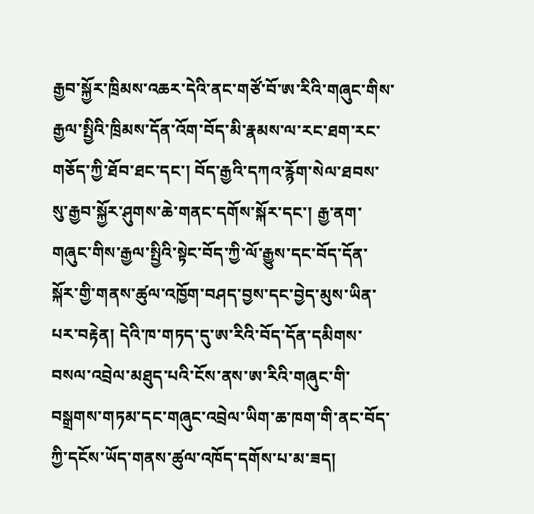རྒྱབ་སྐྱོར་ཁྲིམས་འཆར་དེའི་ནང་གཙོ་བོ་ཨ་རིའི་གཞུང་གིས་རྒྱལ་སྤྱིའི་ཁྲིམས་དོན་འོག་བོད་མི་རྣམས་ལ་རང་ཐག་རང་གཅོད་ཀྱི་ཐོབ་ཐང་དང་། བོད་རྒྱའི་དཀའ་རྙོག་སེལ་ཐབས་སུ་རྒྱབ་སྐྱོར་ཤུགས་ཆེ་གནང་དགོས་སྐོར་དང་། རྒྱ་ནག་གཞུང་གིས་རྒྱལ་སྤྱིའི་སྟེང་བོད་ཀྱི་ལོ་རྒྱུས་དང་བོད་དོན་སྐོར་གྱི་གནས་ཚུལ་འཁྱོག་བཤད་བྱས་དང་བྱེད་མུས་ཡིན་པར་བརྟེན། དེའི་ཁ་གཏད་དུ་ཨ་རིའི་བོད་དོན་དམིགས་བསལ་འབྲེལ་མཐུད་པའི་ངོས་ནས་ཨ་རིའི་གཞུང་གི་བསྒྲགས་གཏམ་དང་གཞུང་འབྲེལ་ཡིག་ཆ་ཁག་གི་ནང་བོད་ཀྱི་དངོས་ཡོད་གནས་ཚུལ་འཁོད་དགོས་པ་མ་ཟད།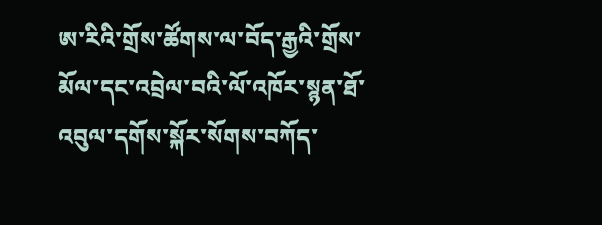ཨ་རིའི་གྲོས་ཚོགས་ལ་བོད་རྒྱའི་གྲོས་མོལ་དང་འབྲེལ་བའི་ལོ་འཁོར་སྙན་ཐོ་འབུལ་དགོས་སྐོར་སོགས་བཀོད་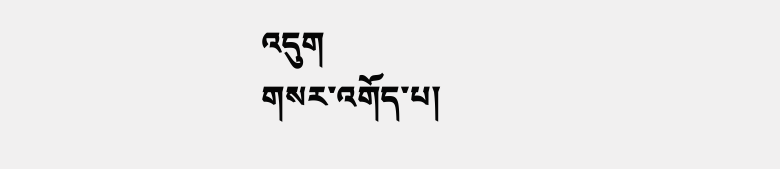འདུག
གསར་འགོད་པ།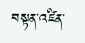བསྟན་འཛིན་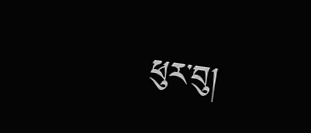ཕུར་བུ།